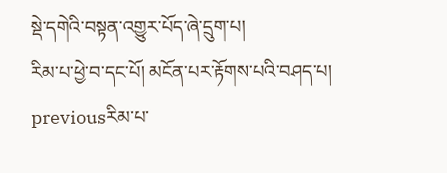སྡེ་དགེའི་བསྟན་འགྱུར་པོད་ཞེ་དྲུག་པ།
རིམ་པ་ཕྱེ་བ་དང་པོ། མངོན་པར་རྟོགས་པའི་བཤད་པ།
previousརིམ་པ་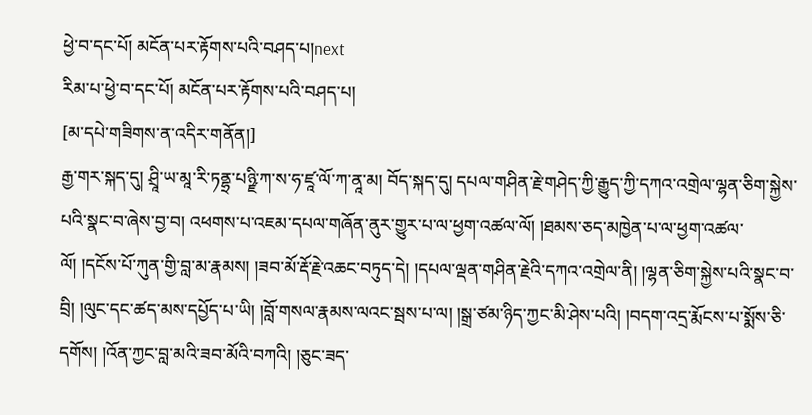ཕྱེ་བ་དང་པོ། མངོན་པར་རྟོགས་པའི་བཤད་པ།next
རིམ་པ་ཕྱེ་བ་དང་པོ། མངོན་པར་རྟོགས་པའི་བཤད་པ།
[མ་དཔེ་གཟིགས་ན་འདིར་གནོན།]
རྒྱ་གར་སྐད་དུ། ཤྲཱི་ཡ་མཱ་རི་ཏནྷྲ་པཉྫི་ཀ་ས་ཧ་ཛཱ་ལོ་ཀ་ནཱ་མ། བོད་སྐད་དུ། དཔལ་གཤིན་རྗེ་གཤེད་ཀྱི་རྒྱུད་ཀྱི་དཀའ་འགྲེལ་ལྷན་ཅིག་སྐྱེས་པའི་སྣང་བ་ཞེས་བྱ་བ། འཕགས་པ་འཇམ་དཔལ་གཞོན་ནུར་གྱུར་པ་ལ་ཕྱག་འཚལ་ལོ། །ཐམས་ཅད་མཁྱེན་པ་ལ་ཕྱག་འཚལ་ལོ། །དངོས་པོ་ཀུན་གྱི་བླ་མ་རྣམས། །ཟབ་མོ་རྡོ་རྗེ་འཆང་བཏུད་དེ། །དཔལ་ལྡན་གཤིན་རྗེའི་དཀའ་འགྲེལ་ནི། །ལྷན་ཅིག་སྐྱེས་པའི་སྣང་བ་བྲི། །ལུང་དང་ཚད་མས་དཔྱོད་པ་ཡི། །བློ་གསལ་རྣམས་ལའང་སྦས་པ་ལ། །སྒྲ་ཙམ་ཉིད་ཀྱང་མི་ཤེས་པའི། །བདག་འདྲ་རྨོངས་པ་སྨོས་ཅི་དགོས། །འོན་ཀྱང་བླ་མའི་ཟབ་མོའི་བཀའི། །ཅུང་ཟད་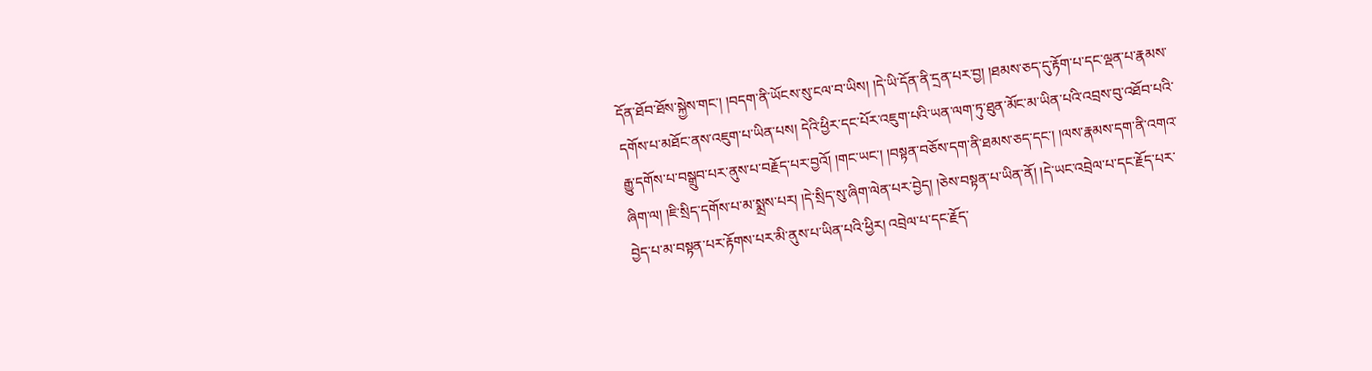དོན་ཐོབ་ཐོས་སྐྱེས་གང་། །བདག་ནི་ཡོངས་སུ་ངལ་བ་ཡིས། །དེ་ཡི་དོན་ནི་དྲན་པར་བྱ། །ཐམས་ཅད་དུ་རྟོག་པ་དང་ལྡན་པ་རྣམས་དགོས་པ་མཐོང་ནས་འཇུག་པ་ཡིན་པས། དེའི་ཕྱིར་དང་པོར་འཇུག་པའི་ཡན་ལག་ཏུ་ཐུན་མོང་མ་ཡིན་པའི་འབྲས་བུ་འཐོབ་པའི་རྒྱུ་དགོས་པ་བསྒྲུབ་པར་ནུས་པ་བརྗོད་པར་བྱའོ། །གང་ཡང་། །བསྟན་བཅོས་དག་ནི་ཐམས་ཅད་དང་། །ལས་རྣམས་དག་ནི་འགའ་ཞིག་ལ། །ཇི་སྲིད་དགོས་པ་མ་སྨྲས་པར། །དེ་སྲིད་སུ་ཞིག་ལེན་པར་བྱེད། །ཅེས་བསྟན་པ་ཡིན་ནོ། །དེ་ཡང་འབྲེལ་པ་དང་རྗོད་པར་བྱེད་པ་མ་བསྟན་པར་རྟོགས་པར་མི་ནུས་པ་ཡིན་པའི་ཕྱིར། འབྲེལ་པ་དང་རྗོད་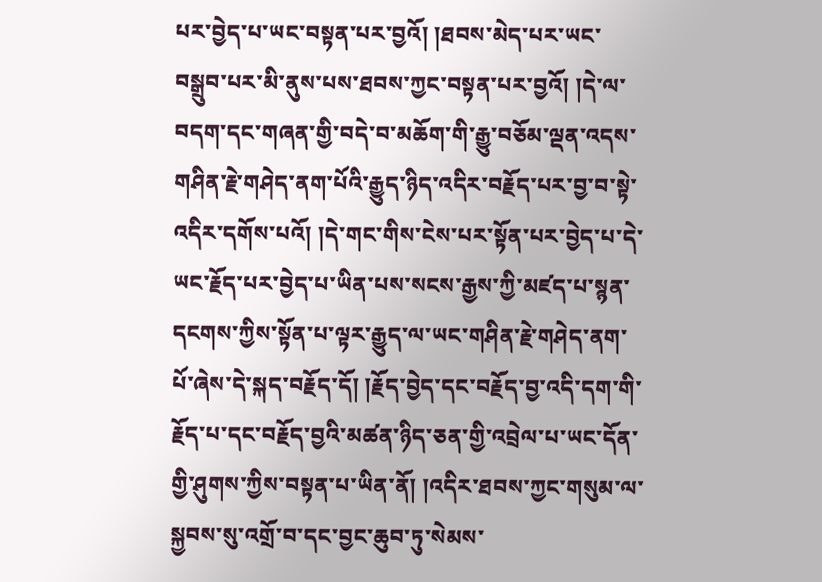པར་བྱེད་པ་ཡང་བསྟན་པར་བྱའོ། །ཐབས་མེད་པར་ཡང་བསྒྲུབ་པར་མི་ནུས་པས་ཐབས་ཀྱང་བསྟན་པར་བྱའོ། །དེ་ལ་བདག་དང་གཞན་གྱི་བདེ་བ་མཆོག་གི་རྒྱུ་བཅོམ་ལྡན་འདས་གཤིན་རྗེ་གཤེད་ནག་པོའི་རྒྱུད་ཉིད་འདིར་བརྗོད་པར་བྱ་བ་སྟེ་འདིར་དགོས་པའོ། །དེ་གང་གིས་ངེས་པར་སྟོན་པར་བྱེད་པ་དེ་ཡང་རྗོད་པར་བྱེད་པ་ཡིན་པས་སངས་རྒྱས་ཀྱི་མཛད་པ་སྙན་དངགས་ཀྱིས་སྟོན་པ་ལྟར་རྒྱུད་ལ་ཡང་གཤིན་རྗེ་གཤེད་ནག་པོ་ཞེས་དེ་སྐད་བརྗོད་དོ། །རྗོད་བྱེད་དང་བརྗོད་བྱ་འདི་དག་གི་རྗོད་པ་དང་བརྗོད་བྱའི་མཚན་ཉིད་ཅན་གྱི་འབྲེལ་པ་ཡང་དོན་གྱི་ཤུགས་ཀྱིས་བསྟན་པ་ཡིན་ནོ། །འདིར་ཐབས་ཀྱང་གསུམ་ལ་སྐྱབས་སུ་འགྲོ་བ་དང་བྱང་ཆུབ་ཏུ་སེམས་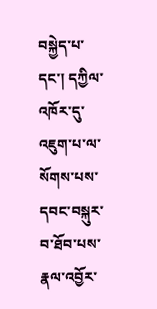བསྐྱེད་པ་དང་། དཀྱིལ་འཁོར་དུ་འཇུག་པ་ལ་སོགས་པས་དབང་བསྐུར་བ་ཐོབ་པས་རྣལ་འབྱོར་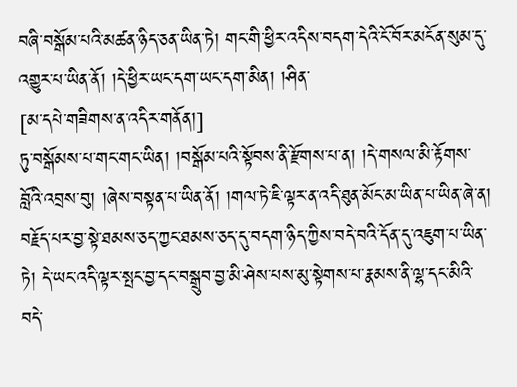བཞི་བསྒོམ་པའི་མཚན་ཉིད་ཅན་ཡིན་ཏེ། གང་གི་ཕྱིར་འདིས་བདག་དེའི་ངོ་བོར་མངོན་སུམ་དུ་འགྱུར་པ་ཡིན་ནོ། །དེ་ཕྱིར་ཡང་དག་ཡང་དག་མིན། །ཤིན་
[མ་དཔེ་གཟིགས་ན་འདིར་གནོན།]
ཏུ་བསྒོམས་པ་གང་གང་ཡིན། །བསྒོམ་པའི་སྟོབས་ནི་རྫོགས་པ་ན། །དེ་གསལ་མི་རྟོགས་བློའི་འབྲས་བུ། །ཞེས་བསྟན་པ་ཡིན་ནོ། །གལ་ཏེ་ཇི་ལྟར་ན་འདི་ཐུན་མོང་མ་ཡིན་པ་ཡིན་ཞེ་ན། བརྗོད་པར་བྱ་སྟེ་ཐམས་ཅད་ཀྱང་ཐམས་ཅད་དུ་བདག་ཉིད་ཀྱིས་བདེ་བའི་དོན་དུ་འཇུག་པ་ཡིན་ཏེ། དེ་ཡང་འདི་ལྟར་སྤང་བྱ་དང་བསྒྲུབ་བྱ་མི་ཤེས་པས་མུ་སྟེགས་པ་རྣམས་ནི་ལྷ་དང་མིའི་བདེ་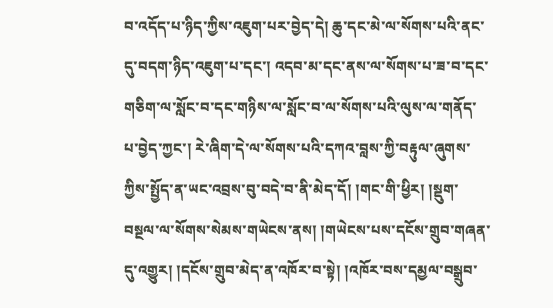བ་འདོད་པ་ཉིད་ཀྱིས་འཇུག་པར་བྱེད་དེ། ཆུ་དང་མེ་ལ་སོགས་པའི་ནང་དུ་བདག་ཉིད་འཇུག་པ་དང་། འདབ་མ་དང་ནས་ལ་སོགས་པ་ཟ་བ་དང་གཅིག་ལ་སློང་བ་དང་གཉིས་ལ་སློང་བ་ལ་སོགས་པའི་ལུས་ལ་གནོད་པ་བྱེད་ཀྱང་། རེ་ཞིག་དེ་ལ་སོགས་པའི་དཀའ་བླས་ཀྱི་བརྟུལ་ཞུགས་ཀྱིས་སྤྱོད་ན་ཡང་འབྲས་བུ་བདེ་བ་ནི་མེད་དོ། །གང་གི་ཕྱིར། །སྡུག་བསྔལ་ལ་སོགས་སེམས་གཡེངས་ནས། །གཡེངས་པས་དངོས་གྲུབ་གཞན་དུ་འགྱུར། །དངོས་གྲུབ་མེད་ན་འཁོར་བ་སྟེ། །འཁོར་བས་དམྱལ་བསྒྲུབ་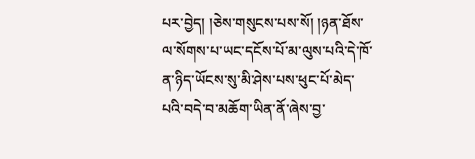པར་བྱེད། །ཅེས་གསུངས་པས་སོ། །ཉན་ཐོས་ལ་སོགས་པ་ཡང་དངོས་པོ་མ་ལུས་པའི་དེ་ཁོ་ན་ཉིད་ཡོངས་སུ་མི་ཤེས་པས་ཕུང་པོ་མེད་པའི་བདེ་བ་མཆོག་ཡིན་ནོ་ཞེས་བྱ་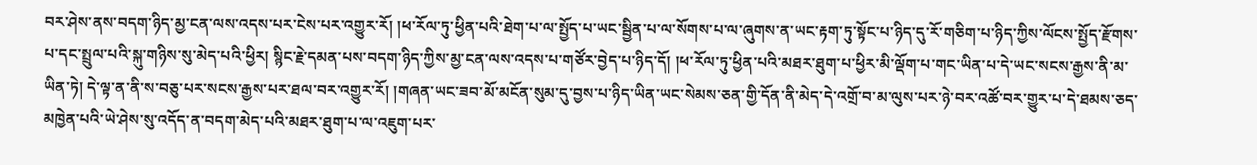བར་ཤེས་ནས་བདག་ཉིད་མྱ་ངན་ལས་འདས་པར་ངེས་པར་འགྱུར་རོ། །ཕ་རོལ་ཏུ་ཕྱིན་པའི་ཐེག་པ་ལ་སྤྱོད་པ་ཡང་སྦྱིན་པ་ལ་སོགས་པ་ལ་ཞུགས་ན་ཡང་རྟག་ཏུ་སྟོང་པ་ཉིད་དུ་རོ་གཅིག་པ་ཉིད་ཀྱིས་ལོངས་སྤྱོད་རྫོགས་པ་དང་སྤྲུལ་པའི་སྐུ་གཉིས་སུ་མེད་པའི་ཕྱིར། སྙིང་རྗེ་དམན་པས་བདག་ཉིད་ཀྱིས་མྱ་ངན་ལས་འདས་པ་གཙོར་བྱེད་པ་ཉིད་དོ། །ཕ་རོལ་ཏུ་ཕྱིན་པའི་མཐར་ཐུག་པ་ཕྱིར་མི་ལྡོག་པ་གང་ཡིན་པ་དེ་ཡང་སངས་རྒྱས་ནི་མ་ཡིན་ཏེ། དེ་ལྟ་ན་ནི་ས་བཅུ་པར་སངས་རྒྱས་པར་ཐལ་བར་འགྱུར་རོ། །གཞན་ཡང་ཟབ་མོ་མངོན་སུམ་དུ་བྱས་པ་ཉིད་ཡིན་ཡང་སེམས་ཅན་གྱི་དོན་ནི་མེད་དེ་འགྲོ་བ་མ་ལུས་པར་ཉེ་བར་འཚོ་བར་གྱུར་པ་དེ་ཐམས་ཅད་མཁྱེན་པའི་ཡེ་ཤེས་སུ་འདོད་ན་བདག་མེད་པའི་མཐར་ཐུག་པ་ལ་འཇུག་པར་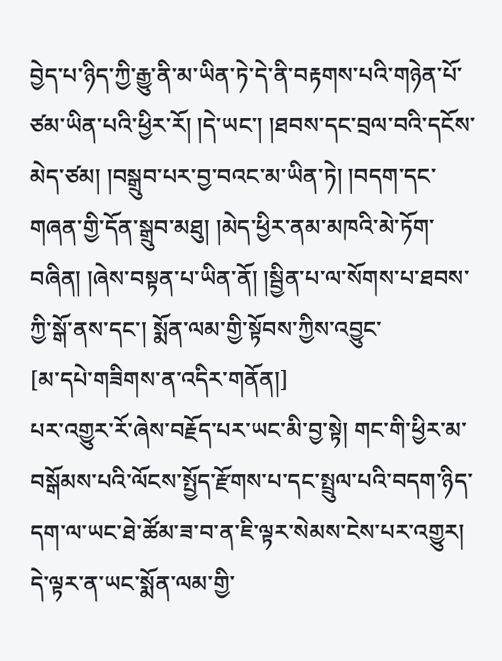བྱེད་པ་ཉིད་ཀྱི་རྒྱུ་ནི་མ་ཡིན་ཏེ་དེ་ནི་བརྟགས་པའི་གཉེན་པོ་ཙམ་ཡིན་པའི་ཕྱིར་རོ། །དེ་ཡང་། །ཐབས་དང་བྲལ་བའི་དངོས་མེད་ཙམ། །བསྒྲུབ་པར་བྱ་བའང་མ་ཡིན་ཏེ། །བདག་དང་གཞན་གྱི་དོན་སྒྲུབ་མཐུ། །མེད་ཕྱིར་ནམ་མཁའི་མེ་ཏོག་བཞིན། །ཞེས་བསྟན་པ་ཡིན་ནོ། །སྦྱིན་པ་ལ་སོགས་པ་ཐབས་ཀྱི་སྒོ་ནས་དང་། སྨོན་ལམ་གྱི་སྟོབས་ཀྱིས་འབྱུང་
[མ་དཔེ་གཟིགས་ན་འདིར་གནོན།]
པར་འགྱུར་རོ་ཞེས་བརྗོད་པར་ཡང་མི་བྱ་སྟེ། གང་གི་ཕྱིར་མ་བསྒོམས་པའི་ལོངས་སྤྱོད་རྫོགས་པ་དང་སྤྲུལ་པའི་བདག་ཉིད་དག་ལ་ཡང་ཐེ་ཚོམ་ཟ་བ་ན་ཇི་ལྟར་སེམས་ངེས་པར་འགྱུར། དེ་ལྟར་ན་ཡང་སྨོན་ལམ་གྱི་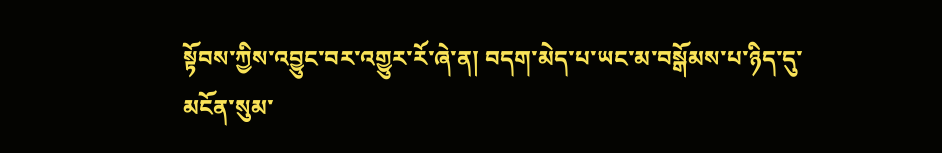སྟོབས་ཀྱིས་འབྱུང་བར་འགྱུར་རོ་ཞེ་ན། བདག་མེད་པ་ཡང་མ་བསྒོམས་པ་ཉིད་དུ་མངོན་སུམ་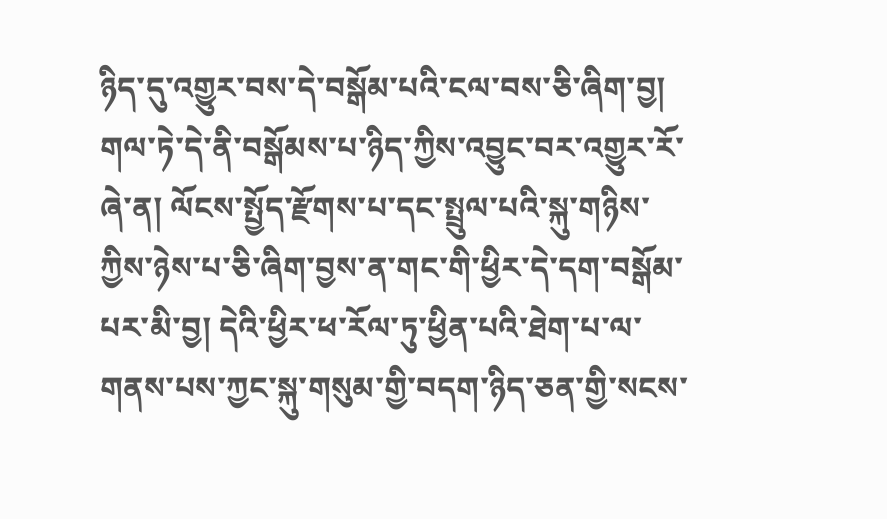ཉིད་དུ་འགྱུར་བས་དེ་བསྒོམ་པའི་ངལ་བས་ཅི་ཞིག་བྱ། གལ་ཏེ་དེ་ནི་བསྒོམས་པ་ཉིད་ཀྱིས་འབྱུང་བར་འགྱུར་རོ་ཞེ་ན། ལོངས་སྤྱོད་རྫོགས་པ་དང་སྤྲུལ་པའི་སྐུ་གཉིས་ཀྱིས་ཉེས་པ་ཅི་ཞིག་བྱས་ན་གང་གི་ཕྱིར་དེ་དག་བསྒོམ་པར་མི་བྱ། དེའི་ཕྱིར་ཕ་རོལ་ཏུ་ཕྱིན་པའི་ཐེག་པ་ལ་གནས་པས་ཀྱང་སྐུ་གསུམ་གྱི་བདག་ཉིད་ཅན་གྱི་སངས་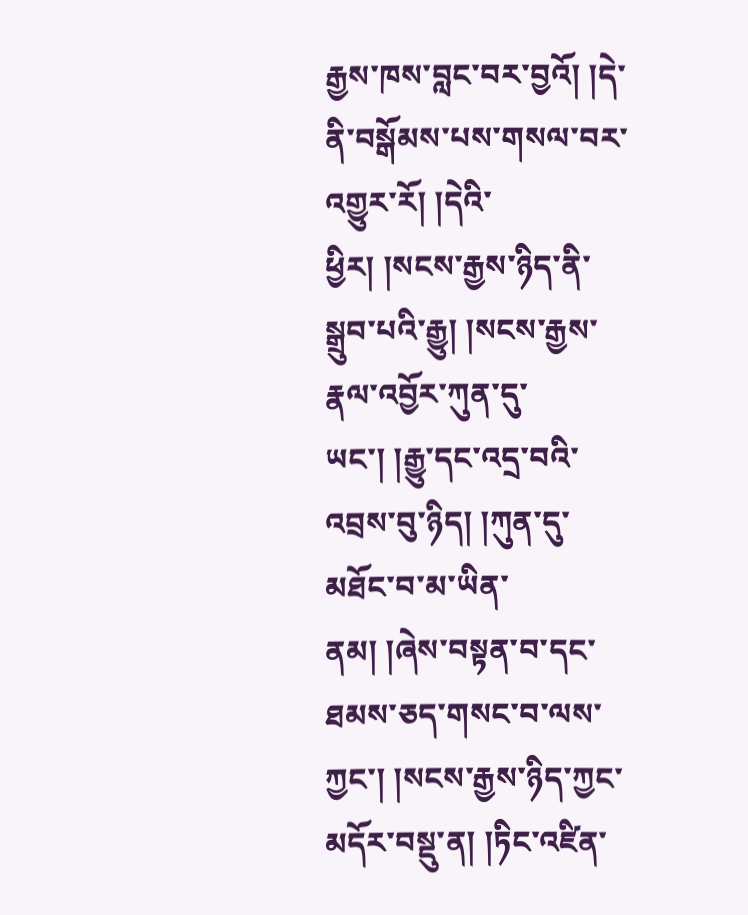རྒྱས་ཁས་བླང་བར་བྱའོ། །དེ་ནི་བསྒོམས་པས་གསལ་བར་འགྱུར་རོ། །དེའི་ཕྱིར། །སངས་རྒྱས་ཉིད་ནི་སྒྲུབ་པའི་རྒྱུ། །སངས་རྒྱས་རྣལ་འབྱོར་ཀུན་དུ་ཡང་། །རྒྱུ་དང་འདྲ་བའི་འབྲས་བུ་ཉིད། །ཀུན་དུ་མཐོང་བ་མ་ཡིན་ནམ། །ཞེས་བསྟན་བ་དང་ཐམས་ཅད་གསང་བ་ལས་ཀྱང་། །སངས་རྒྱས་ཉིད་ཀྱང་མདོར་བསྡུ་ན། །ཏིང་འཛིན་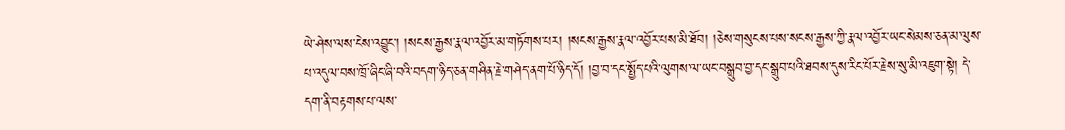ཡེ་ཤེས་ལས་ངེས་འབྱུང་། །སངས་རྒྱས་རྣལ་འབྱོར་མ་གཏོགས་པར། །སངས་རྒྱས་རྣལ་འབྱོར་པས་མི་ཐོབ། །ཅེས་གསུངས་པས་སངས་རྒྱས་ཀྱི་རྣལ་འབྱོར་ཡང་སེམས་ཅན་མ་ལུས་པ་འདུལ་བས་ཁྲོ་ཞིང་ཞི་བའི་བདག་ཉིད་ཅན་གཤིན་རྗེ་གཤེད་ནག་པོ་ཉིད་དོ། །བྱ་བ་དང་སྤྱོད་པའི་ལུགས་ལ་ཡང་བསྒྲུབ་བྱ་དང་སྒྲུབ་པའི་ཐབས་དུས་རིང་པོར་རྗེས་སུ་མི་འཇུག་སྟེ། དེ་དག་ནི་བརྟགས་པ་ལས་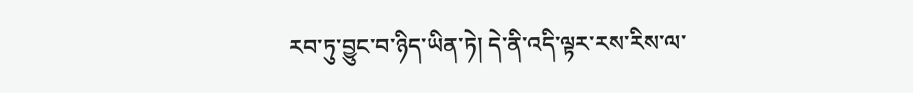རབ་ཏུ་བྱུང་བ་ཉིད་ཡིན་ཏེ། དེ་ནི་འདི་ལྟར་རས་རིས་ལ་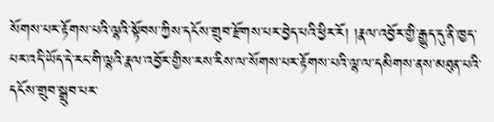སོགས་པར་རྟོགས་པའི་ལྷའི་སྟོབས་ཀྱིས་དངོས་གྲུབ་རྫོགས་པར་བྱེད་པའི་ཕྱིར་རོ། །རྣལ་འབྱོར་གྱི་རྒྱུད་དུ་ནི་ཁྱད་པར་འདི་ཡོད་དེ་རང་གི་ལྷའི་རྣལ་འབྱོར་གྱིས་རས་རིས་ལ་སོགས་པར་རྟོགས་པའི་ལྷ་ལ་དམིགས་ནས་མཐུན་པའི་དངོས་གྲུབ་སྒྲུབ་པར་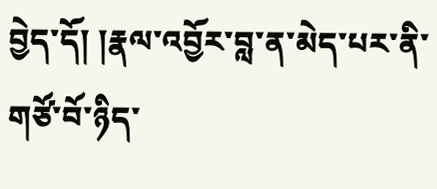བྱེད་དོ། །རྣལ་འབྱོར་བླ་ན་མེད་པར་ནི་གཙོ་བོ་ཉིད་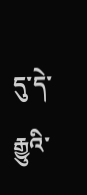དུ་དེ་རྒྱུའི་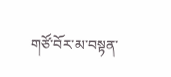གཙོ་བོར་མ་བསྟན་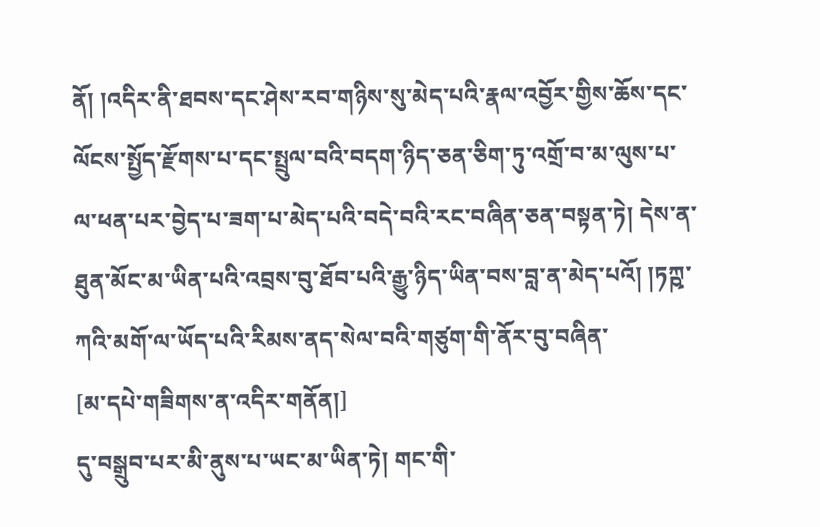ནོ། །འདིར་ནི་ཐབས་དང་ཤེས་རབ་གཉིས་སུ་མེད་པའི་རྣལ་འབྱོར་གྱིས་ཆོས་དང་ལོངས་སྤྱོད་རྫོགས་པ་དང་སྤྲུལ་བའི་བདག་ཉིད་ཅན་ཅིག་ཏུ་འགྲོ་བ་མ་ལུས་པ་ལ་ཕན་པར་བྱེད་པ་ཟག་པ་མེད་པའི་བདེ་བའི་རང་བཞིན་ཅན་བསྟན་ཏེ། དེས་ན་ཐུན་མོང་མ་ཡིན་པའི་འབྲས་བུ་ཐོབ་པའི་རྒྱུ་ཉིད་ཡིན་བས་བླ་ན་མེད་པའོ། །ཏཀྵ་ཀའི་མགོ་ལ་ཡོད་པའི་རིམས་ནད་སེལ་བའི་གཙུག་གི་ནོར་བུ་བཞིན་
[མ་དཔེ་གཟིགས་ན་འདིར་གནོན།]
དུ་བསྒྲུབ་པར་མི་ནུས་པ་ཡང་མ་ཡིན་ཏེ། གང་གི་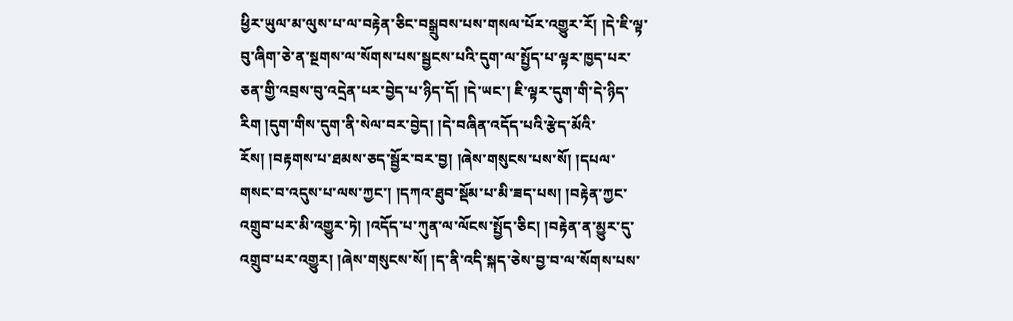ཕྱིར་ཡུལ་མ་ལུས་པ་ལ་བརྟེན་ཅིང་བསྒྲུབས་པས་གསལ་པོར་འགྱུར་རོ། །དེ་ཇི་ལྟ་བུ་ཞིག་ཅེ་ན་སྔགས་ལ་སོགས་པས་སྦྱངས་པའི་དུག་ལ་སྤྱོད་པ་ལྟར་ཁྱད་པར་ཅན་གྱི་འབྲས་བུ་འདྲེན་པར་བྱེད་པ་ཉིད་དོ། །དེ་ཡང་། ཇི་ལྟར་དུག་གི་དེ་ཉིད་རིག །དུག་གིས་དུག་ནི་སེལ་བར་བྱེད། །དེ་བཞིན་འདོད་པའི་རྩེད་མོའི་རོས། །བརྟགས་པ་ཐམས་ཅད་སྦྱོར་བར་བྱ། །ཞེས་གསུངས་པས་སོ། །དཔལ་གསང་བ་འདུས་པ་ལས་ཀྱང་། །དཀའ་ཐུབ་སྡོམ་པ་མི་ཟད་པས། །བརྟེན་ཀྱང་འགྲུབ་པར་མི་འགྱུར་ཏེ། །འདོད་པ་ཀུན་ལ་ལོངས་སྤྱོད་ཅིང། །བརྟེན་ན་མྱུར་དུ་འགྲུབ་པར་འགྱུར། །ཞེས་གསུངས་སོ། །ད་ནི་འདི་སྐད་ཅེས་བྱ་བ་ལ་སོགས་པས་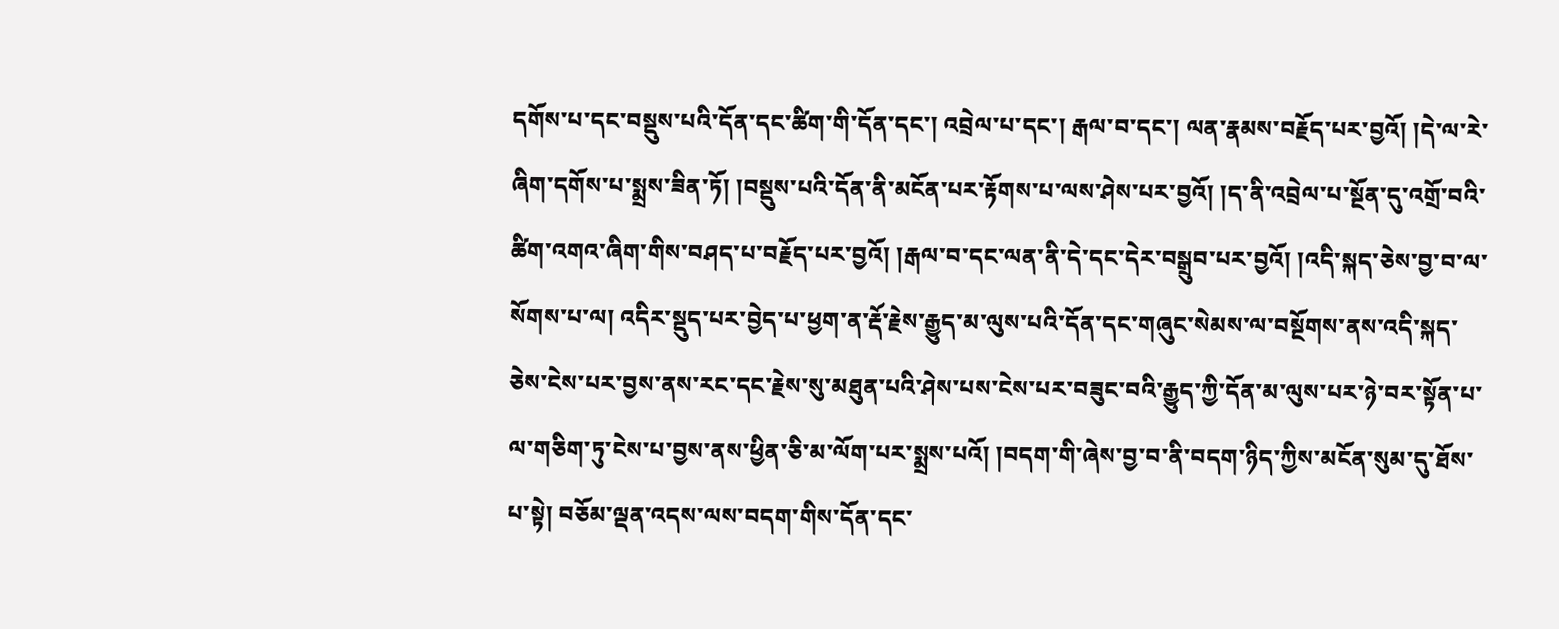དགོས་པ་དང་བསྡུས་པའི་དོན་དང་ཚིག་གི་དོན་དང་། འབྲེལ་པ་དང་། རྒལ་བ་དང་། ལན་རྣམས་བརྗོད་པར་བྱའོ། །དེ་ལ་རེ་ཞིག་དགོས་པ་སྨྲས་ཟིན་ཏོ། །བསྡུས་པའི་དོན་ནི་མངོན་པར་རྟོགས་པ་ལས་ཤེས་པར་བྱའོ། །ད་ནི་འབྲེལ་པ་སྔོན་དུ་འགྲོ་བའི་ཚིག་འགའ་ཞིག་གིས་བཤད་པ་བརྗོད་པར་བྱའོ། །རྒལ་བ་དང་ལན་ནི་དེ་དང་དེར་བསྒྲུབ་པར་བྱའོ། །འདི་སྐད་ཅེས་བྱ་བ་ལ་སོགས་པ་ལ། འདིར་སྡུད་པར་བྱེད་པ་ཕྱག་ན་རྡོ་རྗེས་རྒྱུད་མ་ལུས་པའི་དོན་དང་གཞུང་སེམས་ལ་བསྔོགས་ནས་འདི་སྐད་ཅེས་ངེས་པར་བྱས་ནས་རང་དང་རྗེས་སུ་མཐུན་པའི་ཤེས་པས་ངེས་པར་བཟུང་བའི་རྒྱུད་ཀྱི་དོན་མ་ལུས་པར་ཉེ་བར་སྟོན་པ་ལ་གཅིག་ཏུ་ངེས་པ་བྱས་ནས་ཕྱིན་ཅི་མ་ལོག་པར་སྨྲས་པའོ། །བདག་གི་ཞེས་བྱ་བ་ནི་བདག་ཉིད་ཀྱིས་མངོན་སུམ་དུ་ཐོས་པ་སྟེ། བཅོམ་ལྡན་འདས་ལས་བདག་གིས་དོན་དང་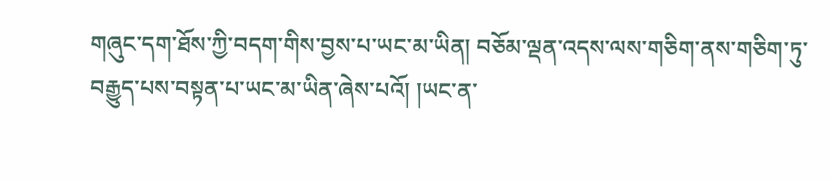གཞུང་དག་ཐོས་ཀྱི་བདག་གིས་བྱས་པ་ཡང་མ་ཡིན། བཅོམ་ལྡན་འདས་ལས་གཅིག་ནས་གཅིག་ཏུ་བརྒྱུད་པས་བསྟན་པ་ཡང་མ་ཡིན་ཞེས་པའོ། །ཡང་ན་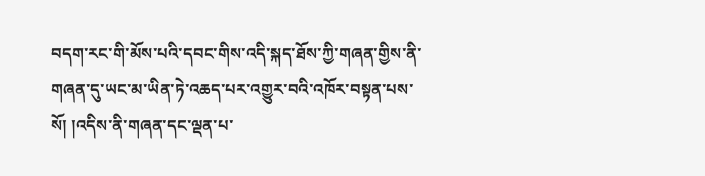བདག་རང་གི་མོས་པའི་དབང་གིས་འདི་སྐད་ཐོས་ཀྱི་གཞན་གྱིས་ནི་གཞན་དུ་ཡང་མ་ཡིན་ཏེ་འཆད་པར་འགྱུར་བའི་འཁོར་བསྟན་པས་སོ། །འདིས་ནི་གཞན་དང་ལྡན་པ་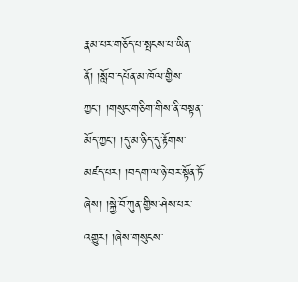རྣམ་པར་གཅོད་པ་སྤངས་པ་ཡིན་ནོ། །སློབ་དཔོན་མ་ཁོལ་གྱིས་ཀྱང་། །གསུང་གཅིག་གིས་ནི་བསྟན་མོད་ཀྱང་། །དུ་མ་ཉིད་དུ་རྟོགས་མཛད་པར། །བདག་ལ་ཉེ་བར་སྟོན་ཏོ་ཞེས། །སྐྱེ་བོ་ཀུན་གྱིས་ཤེས་པར་འགྱུར། །ཞེས་གསུངས་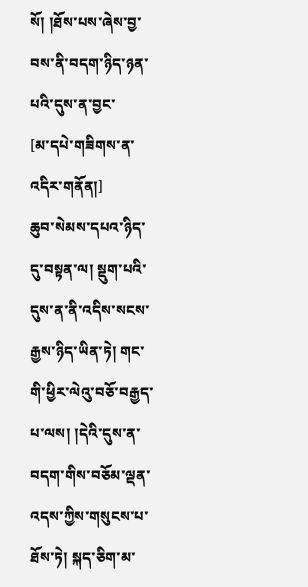སོ། །ཐོས་པས་ཞེས་བྱ་བས་ནི་བདག་ཉིད་ཉན་པའི་དུས་ན་བྱང་
[མ་དཔེ་གཟིགས་ན་འདིར་གནོན།]
ཆུབ་སེམས་དཔའ་ཉིད་དུ་བསྟན་ལ། སྡུག་པའི་དུས་ན་ནི་འདིས་སངས་རྒྱས་ཉིད་ཡིན་ཏེ། གང་གི་ཕྱིར་ལེའུ་བཅོ་བརྒྱད་པ་ལས། །དེའི་དུས་ན་བདག་གིས་བཅོམ་ལྡན་འདས་ཀྱིས་གསུངས་པ་ཐོས་ཏེ། སྐད་ཅིག་མ་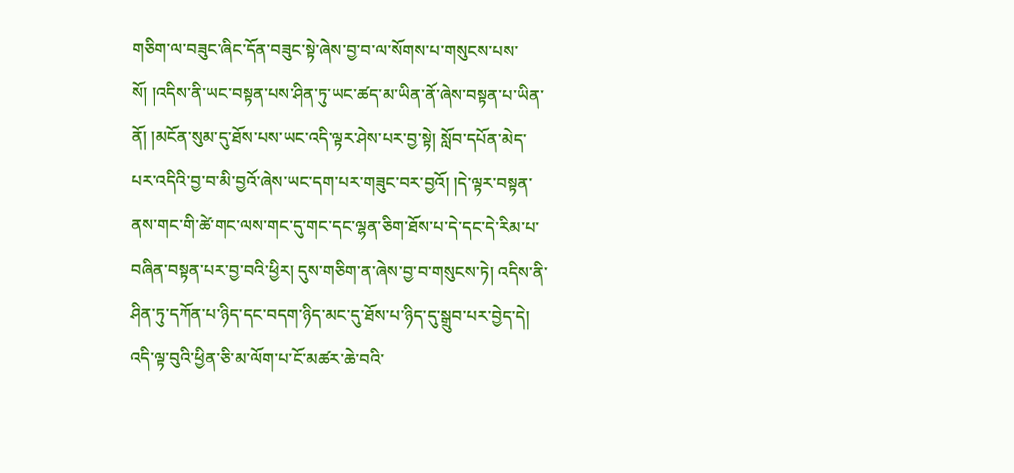གཅིག་ལ་བཟུང་ཞིང་དོན་བཟུང་སྟེ་ཞེས་བྱ་བ་ལ་སོགས་པ་གསུངས་པས་སོ། །འདིས་ནི་ཡང་བསྟན་པས་ཤིན་ཏུ་ཡང་ཚད་མ་ཡིན་ནོ་ཞེས་བསྟན་པ་ཡིན་ནོ། །མངོན་སུམ་དུ་ཐོས་པས་ཡང་འདི་ལྟར་ཤེས་པར་བྱ་སྟེ། སློབ་དཔོན་མེད་པར་འདིའི་བྱ་བ་མི་བྱའོ་ཞེས་ཡང་དག་པར་གཟུང་བར་བྱའོ། །དེ་ལྟར་བསྟན་ནས་གང་གི་ཚེ་གང་ལས་གང་དུ་གང་དང་ལྷན་ཅིག་ཐོས་པ་དེ་དང་དེ་རིམ་པ་བཞིན་བསྟན་པར་བྱ་བའི་ཕྱིར། དུས་གཅིག་ན་ཞེས་བྱ་བ་གསུངས་ཏེ། འདིས་ནི་ཤིན་ཏུ་དཀོན་པ་ཉིད་དང་བདག་ཉིད་མང་དུ་ཐོས་པ་ཉིད་དུ་སྒྲུབ་པར་བྱེད་དེ། འདི་ལྟ་བུའི་ཕྱིན་ཅི་མ་ལོག་པ་ངོ་མཚར་ཆེ་བའི་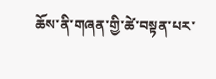ཆོས་ནི་གཞན་གྱི་ཚེ་བསྟན་པར་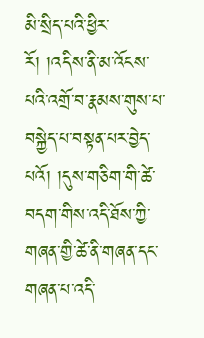མི་སྲིད་པའི་ཕྱིར་རོ། །འདིས་ནི་མ་འོངས་པའི་འགྲོ་བ་རྣམས་གུས་པ་བསྐྱེད་པ་བསྟན་པར་བྱེད་པའོ། །དུས་གཅིག་གི་ཚེ་བདག་གིས་འདི་ཐོས་ཀྱི་གཞན་གྱི་ཚེ་ནི་གཞན་དང་གཞན་པ་འདི་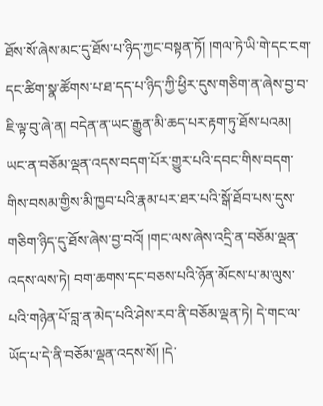ཐོས་སོ་ཞེས་མང་དུ་ཐོས་པ་ཉིད་ཀྱང་བསྟན་ཏོ། །གལ་ཏེ་ཡི་གེ་དང་ངག་དང་ཚིག་སྣ་ཚོགས་པ་ཐ་དད་པ་ཉིད་ཀྱི་ཕྱིར་དུས་གཅིག་ན་ཞེས་བྱ་བ་ཇི་ལྟ་བུ་ཞེ་ན། བདེན་ན་ཡང་རྒྱུན་མི་ཆད་པར་རྟག་ཏུ་ཐོས་པའམ། ཡང་ན་བཅོམ་ལྡན་འདས་བདག་པོར་གྱུར་པའི་དབང་གིས་བདག་གིས་བསམ་གྱིས་མི་ཁྱབ་པའི་རྣམ་པར་ཐར་པའི་སྒོ་ཐོབ་པས་དུས་གཅིག་ཉིད་དུ་ཐོས་ཞེས་བྱ་བའོ། །གང་ལས་ཞེས་འདྲི་ན་བཅོམ་ལྡན་འདས་ལས་ཏེ། བག་ཆགས་དང་བཅས་པའི་ཉོན་མོངས་པ་མ་ལུས་པའི་གཉེན་པོ་བླ་ན་མེད་པའི་ཤེས་རབ་ནི་བཅོམ་ལྡན་ཏེ། དེ་གང་ལ་ཡོད་པ་དེ་ནི་བཅོམ་ལྡན་འདས་སོ། །དེ་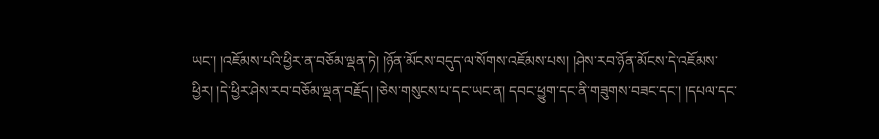ཡང་། །འཇོམས་པའི་ཕྱིར་ན་བཅོམ་ལྡན་ཏེ། །ཉོན་མོངས་བདུད་ལ་སོགས་འཇོམས་པས། །ཤེས་རབ་ཉོན་མོངས་དེ་འཇོམས་ཕྱིར། །དེ་ཕྱིར་ཤེས་རབ་བཅོམ་ལྡན་བརྗོད། །ཅེས་གསུངས་པ་དང་ཡང་ན། དབང་ཕྱུག་དང་ནི་གཟུགས་བཟང་དང་། །དཔལ་དང་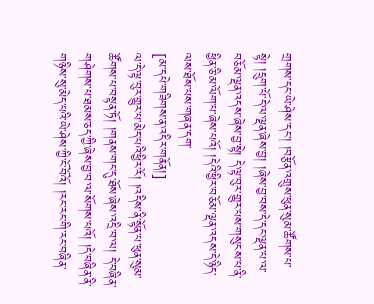གྲགས་དང་ཡེ་ཤེས་དང་། །བརྩོན་འགྲུས་ཕུན་སུམ་ཚོགས་པ་སྟེ། །དྲུག་པོ་དེ་ལ་ལྡན་ཞེས་བྱ། །ཞེས་བྱ་བས་དེ་དང་ལྡན་པ་ལ་བཅོམ་ལྡན་འདས་ཞེས་བྱ་སྟེ། དེ་ལྟ་བུར་གྱུར་པས་གསུངས་པ་ནི་ཕྱིན་ཅི་མ་ལོག་པ་ཞེས་པའོ། །དེའི་ཕྱིར་བཅོམ་ལྡན་འདས་དེ་ཉིད་ལས་ཐོས་པས་གཞན་དག་
[མ་དཔེ་གཟིགས་ན་འདིར་གནོན།]
ལ་དེ་ལྟ་བུར་གྱུར་པ་མེད་པའི་ཕྱིར་རོ། །འདིས་ནི་སྟོན་པ་ཕུན་སུམ་ཚོགས་པ་བསྟན་ཏོ། །གནས་གང་དུ་ཐོས་ཞེས་འདྲི་བ་ལ། དེ་བཞིན་གཤེགས་པ་ཐམས་ཅད་ཀྱི་ཞེས་བྱ་བ་ལ་སོགས་པའོ། །དེ་བཞིན་ནི་གཉིས་སུ་མེད་པའི་ཡེ་ཤེས་ཀྱི་ངོ་བོའོ། །རང་རང་གི་རང་བཞིན་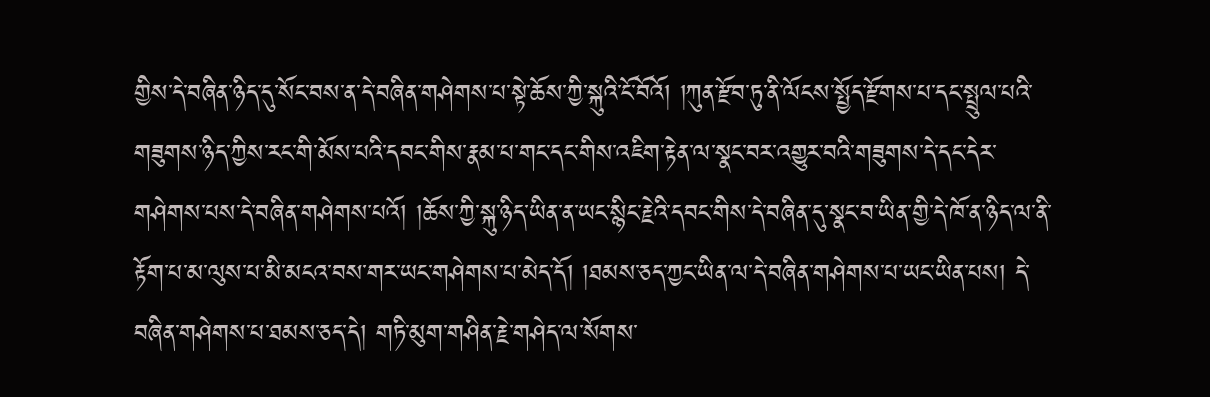གྱིས་དེ་བཞིན་ཉིད་དུ་སོང་བས་ན་དེ་བཞིན་གཤེགས་པ་སྟེ་ཆོས་ཀྱི་སྐུའི་ངོ་བོའོ། །ཀུན་རྫོབ་ཏུ་ནི་ལོངས་སྤྱོད་རྫོགས་པ་དང་སྤྲུལ་པའི་གཟུགས་ཉིད་ཀྱིས་རང་གི་མོས་པའི་དབང་གིས་རྣམ་པ་གང་དང་གིས་འཇིག་རྟེན་ལ་སྣང་བར་འགྱུར་བའི་གཟུགས་དེ་དང་དེར་གཤེགས་པས་དེ་བཞིན་གཤེགས་པའོ། །ཆོས་ཀྱི་སྐུ་ཉིད་ཡིན་ན་ཡང་སྙིང་རྗེའི་དབང་གིས་དེ་བཞིན་དུ་སྣང་བ་ཡིན་གྱི་དེ་ཁོ་ན་ཉིད་ལ་ནི་རྟོག་པ་མ་ལུས་པ་མི་མངའ་བས་གར་ཡང་གཤེགས་པ་མེད་དོ། །ཐམས་ཅད་ཀྱང་ཡིན་ལ་དེ་བཞིན་གཤེགས་པ་ཡང་ཡིན་པས། དེ་བཞིན་གཤེགས་པ་ཐམས་ཅད་དེ། གཏི་མུག་གཤིན་རྗེ་གཤེད་ལ་སོགས་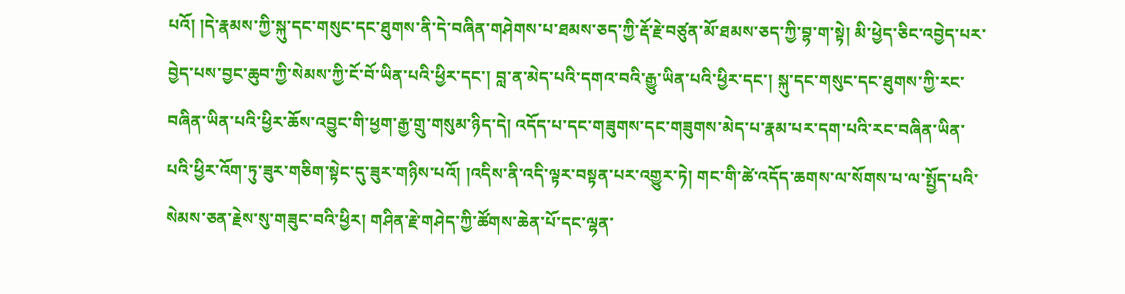པའོ། །དེ་རྣམས་ཀྱི་སྐུ་དང་གསུང་དང་ཐུགས་ནི་དེ་བཞིན་གཤེགས་པ་ཐམས་ཅད་ཀྱི་རྡོ་རྗེ་བཙུན་མོ་ཐམས་ཅད་ཀྱི་བྷ་ག་སྟེ། མི་ཕྱེད་ཅིང་འབྱེད་པར་བྱེད་པས་བྱང་ཆུབ་ཀྱི་སེམས་ཀྱི་ངོ་བོ་ཡིན་པའི་ཕྱིར་དང་། བླ་ན་མེད་པའི་དགའ་བའི་རྒྱུ་ཡིན་པའི་ཕྱིར་དང་། སྐུ་དང་གསུང་དང་ཐུགས་ཀྱི་རང་བཞིན་ཡིན་པའི་ཕྱིར་ཆོས་འབྱུང་གི་ཕྱག་རྒྱ་གྲུ་གསུམ་ཉིད་དེ། འདོད་པ་དང་གཟུགས་དང་གཟུགས་མེད་པ་རྣམ་པར་དག་པའི་རང་བཞིན་ཡིན་པའི་ཕྱིར་འོག་ཏུ་ཟུར་གཅིག་སྟེང་དུ་ཟུར་གཉིས་པའོ། །འདིས་ནི་འདི་ལྟར་བསྟན་པར་འགྱུར་ཏེ། གང་གི་ཚེ་འདོད་ཆགས་ལ་སོགས་པ་ལ་སྤྱོད་པའི་སེམས་ཅན་རྗེས་སུ་གཟུང་བའི་ཕྱིར། གཤིན་རྗེ་གཤེད་ཀྱི་ཚོགས་ཆེན་པོ་དང་ལྷན་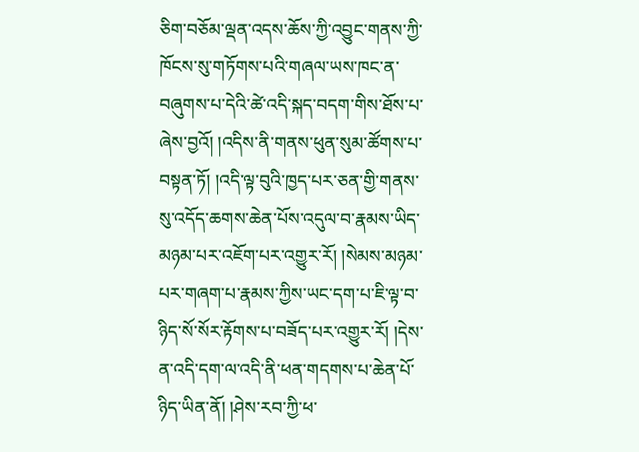ཅིག་བཅོམ་ལྡན་འདས་ཆོས་ཀྱི་འབྱུང་གནས་ཀྱི་ཁོངས་སུ་གཏོགས་པའི་གཞལ་ཡས་ཁང་ན་བཞུགས་པ་དེའི་ཚེ་འདི་སྐད་བདག་གིས་ཐོས་པ་ཞེས་བྱའོ། །འདིས་ནི་གནས་ཕུན་སུམ་ཚོགས་པ་བསྟན་ཏོ། །འདི་ལྟ་བུའི་ཁྱད་པར་ཅན་གྱི་གནས་སུ་འདོད་ཆགས་ཆེན་པོས་འདུལ་བ་རྣམས་ཡིད་མཉམ་པར་འཇོག་པར་འགྱུར་རོ། །སེམས་མཉམ་པར་གཞག་པ་རྣམས་ཀྱིས་ཡང་དག་པ་ཇི་ལྟ་བ་ཉིད་སོ་སོར་རྟོགས་པ་བཟོད་པར་འགྱུར་རོ། །དེས་ན་འདི་དག་ལ་འདི་ནི་ཕན་གདགས་པ་ཆེན་པོ་ཉིད་ཡིན་ནོ། །ཤེས་རབ་ཀྱི་ཕ་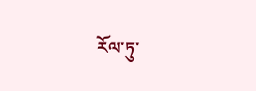རོལ་ཏུ་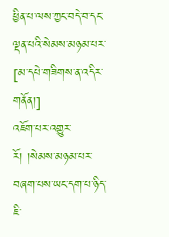ཕྱིན་པ་ལས་ཀྱང་བདེ་བ་དང་ལྡན་པའི་སེམས་མཉམ་པར་
[མ་དཔེ་གཟིགས་ན་འདིར་གནོན།]
འཇོག་པར་འགྱུར་རོ། །སེམས་མཉམ་པར་བཞག་པས་ཡང་དག་པ་ཉིད་ཇི་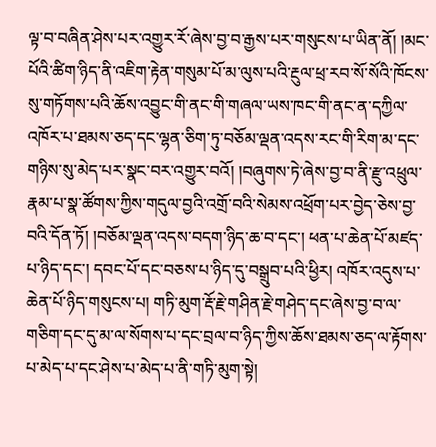ལྟ་བ་བཞིན་ཤེས་པར་འགྱུར་རོ་ཞེས་བྱ་བ་རྒྱས་པར་གསུངས་པ་ཡིན་ནོ། །མང་པོའི་ཚིག་ཉིད་ནི་འཇིག་རྟེན་གསུམ་པོ་མ་ལུས་པའི་རྔུལ་ཕྲ་རབ་སོ་སོའི་ཁོངས་སུ་གཏོགས་པའི་ཆོས་འབྱུང་གི་ནང་གི་གཞལ་ཡས་ཁང་གི་ནང་ན་དཀྱིལ་འཁོར་པ་ཐམས་ཅད་དང་ལྷན་ཅིག་ཏུ་བཅོམ་ལྡན་འདས་རང་གི་རིག་མ་དང་གཉིས་སུ་མེད་པར་སྣང་བར་འགྱུར་བའོ། །བཞུགས་ཏེ་ཞེས་བྱ་བ་ནི་རྫུ་འཕྲུལ་རྣམ་པ་སྣ་ཚོགས་ཀྱིས་གདུལ་བྱའི་འགྲོ་བའི་སེམས་འཕྲོག་པར་བྱེད་ཅེས་བྱ་བའི་དོན་ཏོ། །བཅོམ་ལྡན་འདས་བདག་ཉིད་ཆ་བ་དང་། ཕན་པ་ཆེན་པོ་མཛད་པ་ཉིད་དང་། དབང་པོ་དང་བཅས་པ་ཉིད་དུ་བསྒྲུབ་པའི་ཕྱིར། འཁོར་འདུས་པ་ཆེན་པོ་ཉིད་གསུངས་པ། གཏི་མུག་རྡོ་རྗེ་གཤིན་རྗེ་གཤེད་དང་ཞེས་བྱ་བ་ལ་གཅིག་དང་དུ་མ་ལ་སོགས་པ་དང་བྲལ་བ་ཉིད་ཀྱིས་ཆོས་ཐམས་ཅད་ལ་རྟོགས་པ་མེད་པ་དང་ཤེས་པ་མེད་པ་ནི་གཏི་མུག་སྟེ།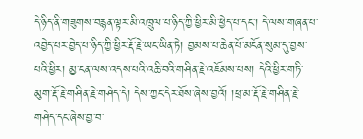དེ་ཉིད་ནི་གཟུགས་བརྙན་ལྟར་མི་འཁྲུལ་པ་ཉིད་ཀྱི་ཕྱིར་མི་ཕྱེད་པ་དང་། དེ་ལས་གཞན་པ་འབྱེད་པར་བྱེད་པ་ཉིད་ཀྱི་ཕྱིར་རྡོ་རྗེ་ཡང་ཡིན་ཏེ། བྱམས་པ་ཆེན་པོ་མངོན་སུམ་དུ་བྱས་པའི་ཕྱིར། མྱ་ངན་ལས་འདས་པའི་འཆི་བའི་གཤིན་རྗེ་འཇོམས་པས། དེའི་ཕྱིར་གཏི་མུག་རྡོ་རྗེ་གཤིན་རྗེ་གཤེད་དེ། དེས་ཀྱང་དེར་ཐོས་ཞེས་བྱའོ། །ཕྲ་མ་རྡོ་རྗེ་གཤིན་རྗེ་གཤེད་དང་ཞེས་བྱ་བ་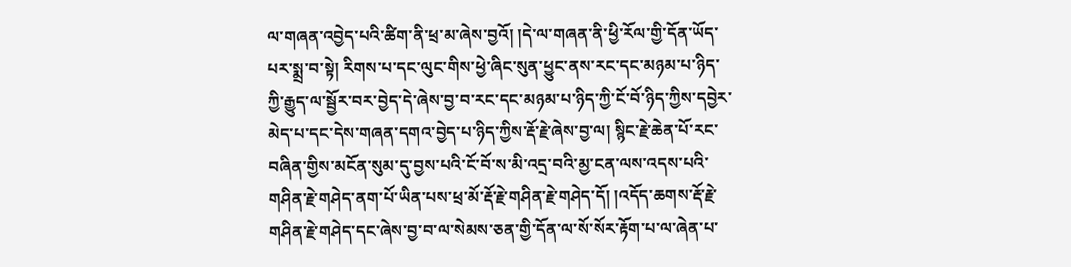ལ་གཞན་འབྱེད་པའི་ཚིག་ནི་ཕྲ་མ་ཞེས་བྱའོ། །དེ་ལ་གཞན་ནི་ཕྱི་རོལ་གྱི་དོན་ཡོད་པར་སྨྲ་བ་སྟེ། རིགས་པ་དང་ལུང་གིས་ཕྱེ་ཞིང་སུན་ཕྱུང་ནས་རང་དང་མཉམ་པ་ཉིད་ཀྱི་རྒྱུད་ལ་སྦྱོར་བར་བྱེད་དེ་ཞེས་བྱ་བ་རང་དང་མཉམ་པ་ཉིད་ཀྱི་ངོ་བོ་ཉིད་ཀྱིས་དབྱེར་མེད་པ་དང་དེས་གཞན་དགའ་བྱེད་པ་ཉིད་ཀྱིས་རྡོ་རྗེ་ཞེས་བྱ་ལ། སྙིང་རྗེ་ཆེན་པོ་རང་བཞིན་གྱིས་མངོན་སུམ་དུ་བྱས་པའི་ངོ་བོ་ས་མི་འདྲ་བའི་མྱ་ངན་ལས་འདས་པའི་གཤིན་རྗེ་གཤེད་ནག་པོ་ཡིན་པས་ཕྲ་མོ་རྡོ་རྗེ་གཤིན་རྗེ་གཤེད་དོ། །འདོད་ཆགས་རྡོ་རྗེ་གཤིན་རྗེ་གཤེད་དང་ཞེས་བྱ་བ་ལ་སེམས་ཅན་གྱི་དོན་ལ་སོ་སོར་རྟོག་པ་ལ་ཞེན་པ་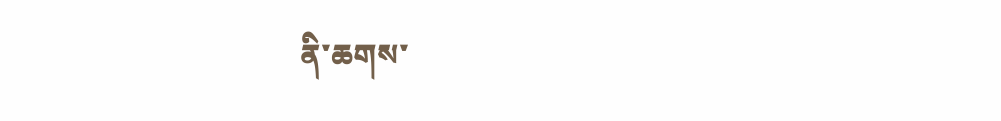ནི་ཆགས་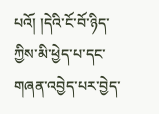པའོ། །དེའི་ངོ་བོ་ཉིད་ཀྱིས་མི་ཕྱེད་པ་དང་གཞན་འབྱེད་པར་བྱེད་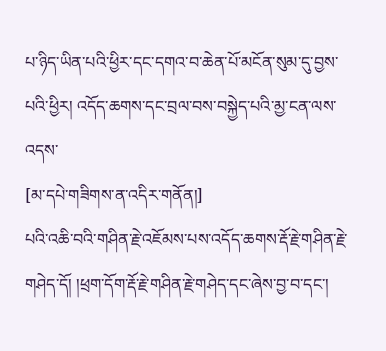པ་ཉིད་ཡིན་པའི་ཕྱིར་དང་དགའ་བ་ཆེན་པོ་མངོན་སུམ་དུ་བྱས་པའི་ཕྱིར། འདོད་ཆགས་དང་བྲལ་བས་བསྐྱེད་པའི་མྱ་ངན་ལས་འདས་
[མ་དཔེ་གཟིགས་ན་འདིར་གནོན།]
པའི་འཆི་བའི་གཤིན་རྗེ་འཇོམས་པས་འདོད་ཆགས་རྡོ་རྗེ་གཤིན་རྗེ་གཤེད་དོ། །ཕྲག་དོག་རྡོ་རྗེ་གཤིན་རྗེ་གཤེད་དང་ཞེས་བྱ་བ་དང་།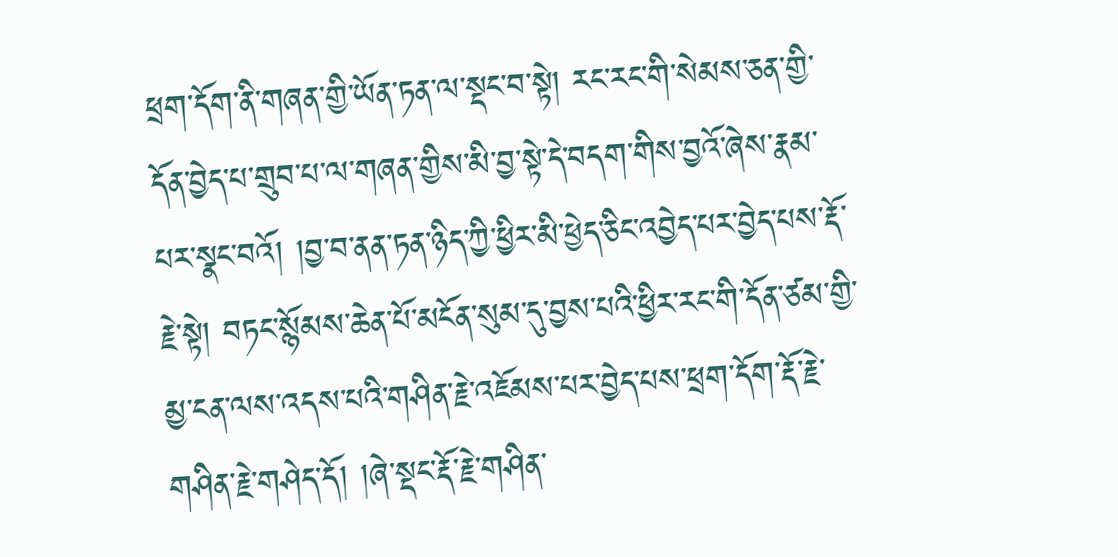ཕྲག་དོག་ནི་གཞན་གྱི་ཡོན་ཏན་ལ་སྡང་བ་སྟེ། རང་རང་གི་སེམས་ཅན་གྱི་དོན་བྱེད་པ་གྲུབ་པ་ལ་གཞན་གྱིས་མི་བྱ་སྟེ་དེ་བདག་གིས་བྱའོ་ཞེས་རྣམ་པར་སྣང་བའོ། །བྱ་བ་ནན་ཏན་ཉིད་ཀྱི་ཕྱིར་མི་ཕྱེད་ཅིང་འབྱེད་པར་བྱེད་པས་རྡོ་རྗེ་སྟེ། བཏང་སྙོམས་ཆེན་པོ་མངོན་སུམ་དུ་བྱས་པའི་ཕྱིར་རང་གི་དོན་ཙམ་གྱི་མྱ་ངན་ལས་འདས་པའི་གཤིན་རྗེ་འཇོམས་པར་བྱེད་པས་ཕྲག་དོག་རྡོ་རྗེ་གཤིན་རྗེ་གཤེད་དོ། །ཞེ་སྡང་རྡོ་རྗེ་གཤིན་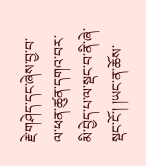རྗེ་གཤེད་དང་ཞེས་བྱ་བ་ལ་ཕན་ཚུན་དགའ་བར་མི་བྱེད་པ་ལ་སྡང་བ་ནི་ཞེ་སྡང་ངོ་། །ཡང་ན་ཆོས་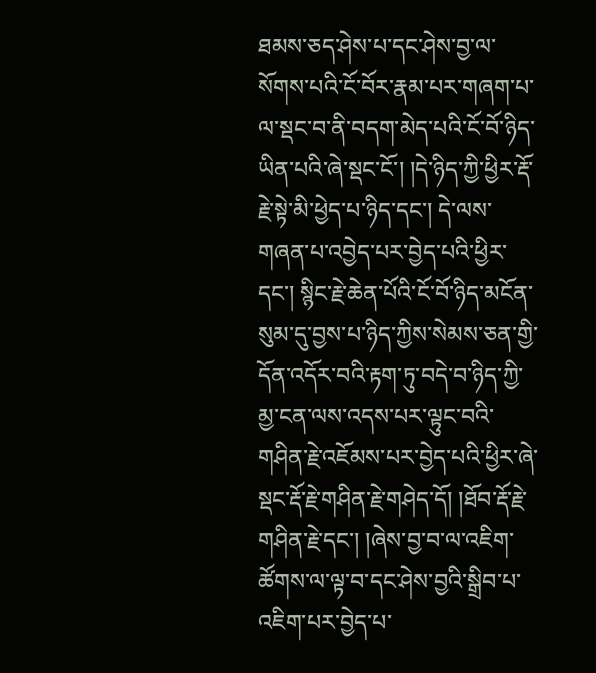ཐམས་ཅད་ཤེས་པ་དང་ཤེས་བྱ་ལ་སོགས་པའི་ངོ་བོར་རྣམ་པར་གཞག་པ་ལ་སྡང་བ་ནི་བདག་མེད་པའི་ངོ་བོ་ཉིད་ཡིན་པའི་ཞེ་སྡང་ངོ་། །དེ་ཉིད་ཀྱི་ཕྱིར་རྡོ་རྗེ་སྟེ་མི་ཕྱེད་པ་ཉིད་དང་། དེ་ལས་གཞན་པ་འབྱེད་པར་བྱེད་པའི་ཕྱིར་དང་། སྙིང་རྗེ་ཆེན་པོའི་ངོ་བོ་ཉིད་མངོན་སུམ་དུ་བྱས་པ་ཉིད་ཀྱིས་སེམས་ཅན་གྱི་དོན་འདོར་བའི་རྟག་ཏུ་བདེ་བ་ཉིད་ཀྱི་མྱ་ངན་ལས་འདས་པར་ལྟུང་བའི་གཤིན་རྗེ་འཇོམས་པར་བྱེད་པའི་ཕྱིར་ཞེ་སྡང་རྡོ་རྗེ་གཤིན་རྗེ་གཤེད་དོ། །ཐོབ་རྡོ་རྗེ་གཤིན་རྗེ་དང་། །ཞེས་བྱ་བ་ལ་འཇིག་ཚོགས་ལ་ལྟ་བ་དང་ཤེས་བྱའི་སྒྲིབ་པ་འཇིག་པར་བྱེད་པ་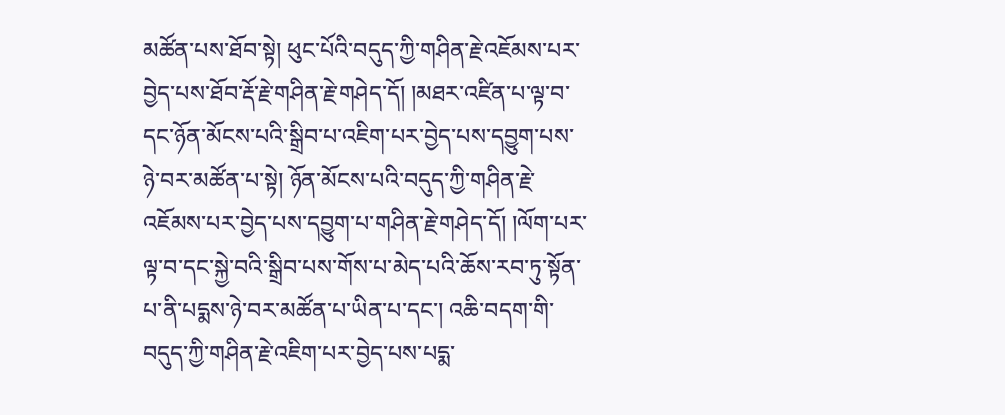མཚོན་པས་ཐོབ་སྟེ། ཕུང་པོའི་བདུད་ཀྱི་གཤིན་རྗེ་འཇོམས་པར་བྱེད་པས་ཐོབ་རྡོ་རྗེ་གཤིན་རྗེ་གཤེད་དོ། །མཐར་འཛིན་པ་ལྟ་བ་དང་ཉོན་མོངས་པའི་སྒྲིབ་པ་འཇིག་པར་བྱེད་པས་དབྱུག་པས་ཉེ་བར་མཚོན་པ་སྟེ། ཉོན་མོངས་པའི་བདུད་ཀྱི་གཤིན་རྗེ་འཇོམས་པར་བྱེད་པས་དབྱུག་པ་གཤིན་རྗེ་གཤེད་དོ། །ལོག་པར་ལྟ་བ་དང་སྐྱེ་བའི་སྒྲིབ་པས་གོས་པ་མེད་པའི་ཆོས་རབ་ཏུ་སྟོན་པ་ནི་པདྨས་ཉེ་བར་མཚོན་པ་ཡིན་པ་དང་། འཆི་བདག་གི་བདུད་ཀྱི་གཤིན་རྗེ་འཇིག་པར་བྱེད་པས་པདྨ་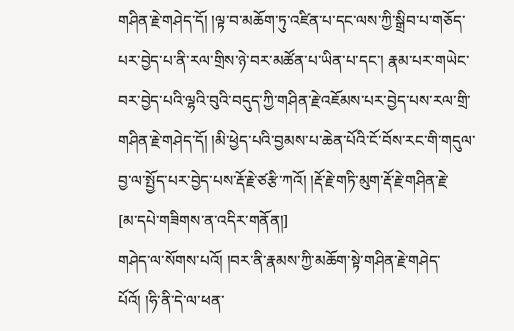གཤིན་རྗེ་གཤེད་དོ། །ལྟ་བ་མཆོག་ཏུ་འཛིན་པ་དང་ལས་ཀྱི་སྒྲིབ་པ་གཅོད་པར་བྱེད་པ་ནི་རལ་གྲིས་ཉེ་བར་མཚོན་པ་ཡིན་པ་དང་། རྣམ་པར་གཡེང་བར་བྱེད་པའི་ལྷའི་བུའི་བདུད་ཀྱི་གཤིན་རྗེ་འཇོམས་པར་བྱེད་པས་རལ་གྲི་གཤིན་རྗེ་གཤེད་དོ། །མི་ཕྱེད་པའི་བྱམས་པ་ཆེན་པོའི་ངོ་བོས་རང་གི་གདུལ་བྱ་ལ་སྤྱོད་པར་བྱེད་པས་རྡོ་རྗེ་ཙརྩི་ཀའོ། །རྡོ་རྗེ་གཏི་མུག་རྡོ་རྗེ་གཤིན་རྗེ་
[མ་དཔེ་གཟིགས་ན་འདིར་གནོན།]
གཤེད་ལ་སོགས་པའོ། །བར་ནི་རྣམས་ཀྱི་མཆོག་སྟེ་གཤིན་རྗེ་གཤེད་པོའོ། །ཧི་ནི་དེ་ལ་ཕན་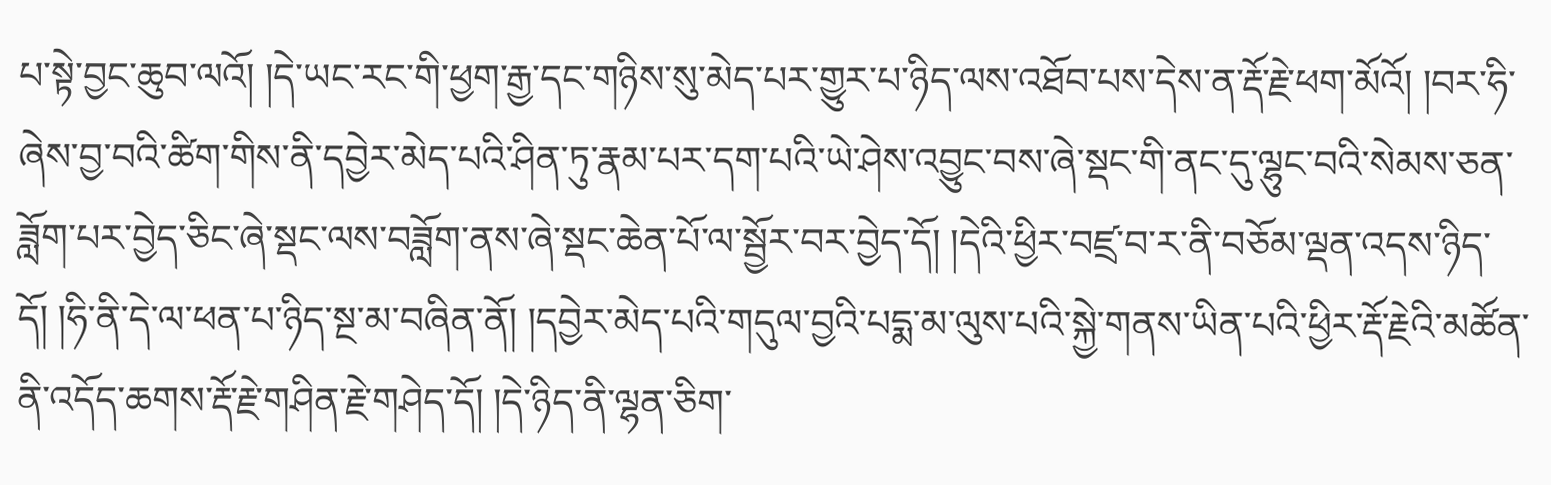པ་སྟེ་བྱང་ཆུབ་ལའོ། །དེ་ཡང་རང་གི་ཕྱག་རྒྱ་དང་གཉིས་སུ་མེད་པར་གྱུར་པ་ཉིད་ལས་འཐོབ་པས་དེས་ན་རྡོ་རྗེ་ཕག་མོའོ། །བར་ཧི་ཞེས་བྱ་བའི་ཚིག་གིས་ནི་དབྱེར་མེད་པའི་ཤིན་ཏུ་རྣམ་པར་དག་པའི་ཡེ་ཤེས་འབྱུང་བས་ཞེ་སྡང་གི་ནང་དུ་ལྷུང་བའི་སེམས་ཅན་ཟློག་པར་བྱེད་ཅིང་ཞེ་སྡང་ལས་བཟློག་ནས་ཞེ་སྡང་ཆེན་པོ་ལ་སྦྱོར་བར་བྱེད་དོ། །དེའི་ཕྱིར་བཛྲ་བ་ར་ནི་བཅོམ་ལྡན་འདས་ཉིད་དོ། །ཧི་ནི་དེ་ལ་ཕན་པ་ཉིད་སྔ་མ་བཞིན་ནོ། །དབྱེར་མེད་པའི་གདུལ་བྱའི་པདྨ་མ་ལུས་པའི་སྐྱེ་གནས་ཡིན་པའི་ཕྱིར་རྡོ་རྗེའི་མཚོན་ནི་འདོད་ཆགས་རྡོ་རྗེ་གཤིན་རྗེ་གཤེད་དོ། །དེ་ཉིད་ནི་ལྷན་ཅིག་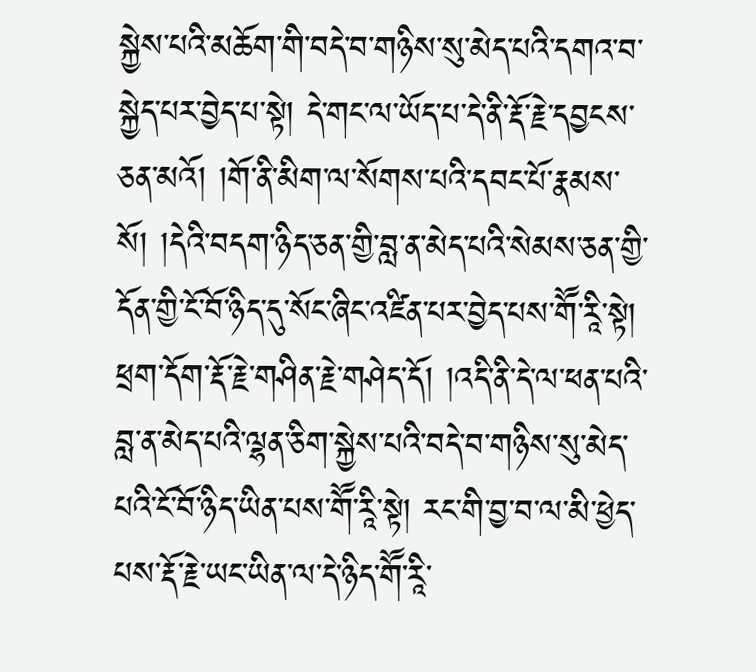སྐྱེས་པའི་མཆོག་གི་བདེ་བ་གཉིས་སུ་མེད་པའི་དགའ་བ་སྐྱེད་པར་བྱེད་པ་སྟེ། དེ་གང་ལ་ཡོད་པ་དེ་ནི་རྡོ་རྗེ་དབྱངས་ཅན་མའོ། །གོ་ནི་མིག་ལ་སོགས་པའི་དབང་པོ་རྣམས་སོ། །དེའི་བདག་ཉིད་ཅན་གྱི་བླ་ན་མེད་པའི་སེམས་ཅན་གྱི་དོན་གྱི་ངོ་བོ་ཉིད་དུ་སོང་ཞིང་འཛིན་པར་བྱེད་པས་གཽ་རཱི་སྟེ། ཕྲག་དོག་རྡོ་རྗེ་གཤིན་རྗེ་གཤེད་དོ། །འདི་ནི་དེ་ལ་ཕན་པའི་བླ་ན་མེད་པའི་ལྷན་ཅིག་སྐྱེས་པའི་བདེ་བ་གཉིས་སུ་མེད་པའི་ངོ་བོ་ཉིད་ཡིན་པས་གཽ་རཱི་སྟེ། རང་གི་བྱ་བ་ལ་མི་ཕྱེད་པས་རྡོ་རྗེ་ཡང་ཡིན་ལ་དེ་ཉིད་གཽ་རཱི་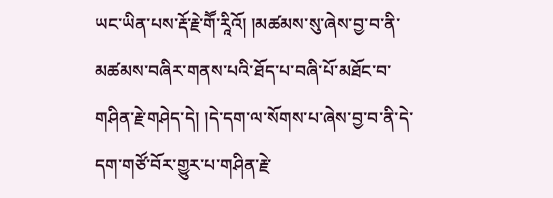ཡང་ཡིན་པས་རྡོ་རྗེ་གཽ་རཱིའོ། །མཚམས་སུ་ཞེས་བྱ་བ་ནི་མཚམས་བཞིར་གནས་པའི་ཐོད་པ་བཞི་པོ་མཐོང་བ་གཤིན་རྗེ་གཤེད་དེ། །དེ་དག་ལ་སོགས་པ་ཞེས་བྱ་བ་ནི་དེ་དག་གཙོ་བོར་གྱུར་པ་གཤིན་རྗེ་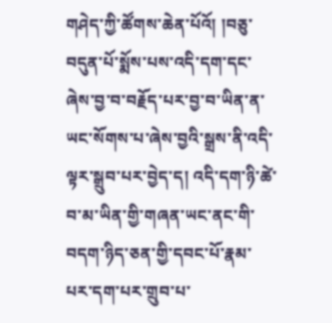གཤེད་ཀྱི་ཚོགས་ཆེན་པོའོ། །བཅུ་བདུན་པོ་སྨོས་པས་འདི་དག་དང་ཞེས་བྱ་བ་བརྗོད་པར་བྱ་བ་ཡིན་ན་ཡང་སོགས་པ་ཞེས་བྱའི་སྒྲས་ནི་འདི་ལྟར་སྒྲུབ་པར་བྱེད་ད། འདི་དག་ཉི་ཚེ་བ་མ་ཡིན་གྱི་གཞན་ཡང་ནང་གི་བདག་ཉིད་ཅན་གྱི་དབང་པོ་རྣམ་པར་དག་པར་གྲུབ་པ་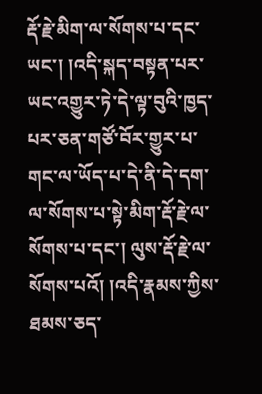རྡོ་རྗེ་མིག་ལ་སོགས་པ་དང་ཡང་། །འདི་སྐད་བསྟན་པར་ཡང་འགྱུར་ཏེ་དེ་ལྟ་བུའི་ཁྱད་པར་ཅན་གཙོ་བོར་གྱུར་པ་གང་ལ་ཡོད་པ་དེ་ནི་དེ་དག་ལ་སོགས་པ་སྟེ་མིག་རྡོ་རྗེ་ལ་སོགས་པ་དང་། ལུས་རྡོ་རྗེ་ལ་སོགས་པའོ། །འདི་རྣམས་ཀྱིས་ཐམས་ཅད་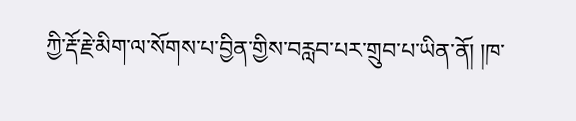ཀྱི་རྡོ་རྗེ་མིག་ལ་སོགས་པ་བྱིན་གྱིས་བརླབ་པར་གྲུབ་པ་ཡིན་ནོ། །ཁ་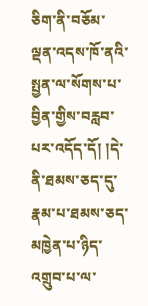ཅིག་ནི་བཅོམ་ལྡན་འདས་ཁོ་ནའི་སྤྱན་ལ་སོགས་པ་བྱིན་གྱིས་བརླབ་པར་འདོད་དོ། །དེ་ནི་ཐམས་ཅད་དུ་རྣམ་པ་ཐམས་ཅད་མཁྱེན་པ་ཉིད་འགྲུབ་པ་ལ་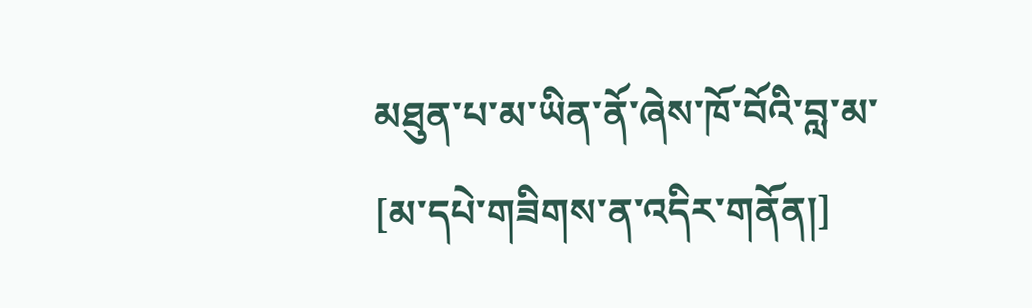མཐུན་པ་མ་ཡིན་ནོ་ཞེས་ཁོ་བོའི་བླ་མ་
[མ་དཔེ་གཟིགས་ན་འདིར་གནོན།]